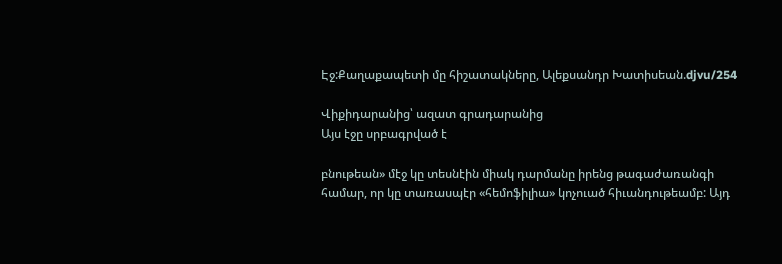Էջ:Քաղաքապետի մը հիշատակները, Ալեքսանդր Խատիսեան.djvu/254

Վիքիդարանից՝ ազատ գրադարանից
Այս էջը սրբագրված է

բնութեան» մէջ կը տեսնէին միակ դարմանը իրենց թագաժառանգի համար, որ կը տառասպէր «հեմոֆիլիա» կոչուած հիւանդութեամբ: Այդ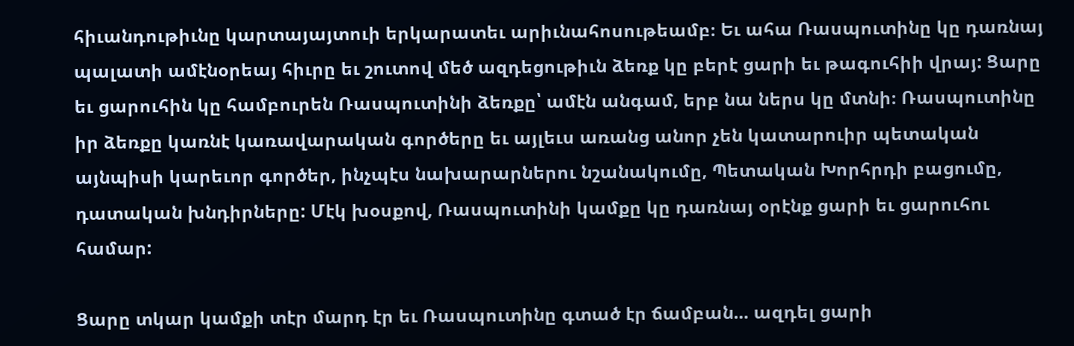հիւանդութիւնը կարտայայտուի երկարատեւ արիւնահոսութեամբ։ Եւ ահա Ռասպուտինը կը դառնայ պալատի ամէնօրեայ հիւրը եւ շուտով մեծ ազդեցութիւն ձեռք կը բերէ ցարի եւ թագուհիի վրայ: Ցարը եւ ցարուհին կը համբուրեն Ռասպուտինի ձեռքը՝ ամէն անգամ, երբ նա ներս կը մտնի։ Ռասպուտինը իր ձեռքը կառնէ կառավարական գործերը եւ այլեւս առանց անոր չեն կատարուիր պետական այնպիսի կարեւոր գործեր, ինչպէս նախարարներու նշանակումը, Պետական Խորհրդի բացումը, դատական խնդիրները: Մէկ խօսքով, Ռասպուտինի կամքը կը դառնայ օրէնք ցարի եւ ցարուհու համար:

Ցարը տկար կամքի տէր մարդ էր եւ Ռասպուտինը գտած էր ճամբան... ազդել ցարի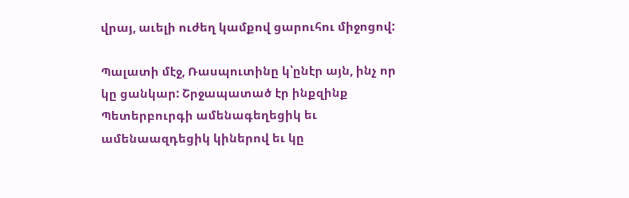վրայ, աւելի ուժեղ կամքով ցարուհու միջոցով:

Պալատի մէջ, Ռասպուտինը կ՝ընէր այն, ինչ որ կը ցանկար: Շրջապատած էր ինքզինք Պետերբուրգի ամենագեղեցիկ եւ ամենաազդեցիկ կիներով եւ կը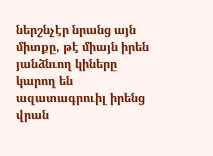ներշնչէր նրանց այն միտքը, թէ միայն իրեն յանձնւող կիները կարող են ազատագրուիլ իրենց վրան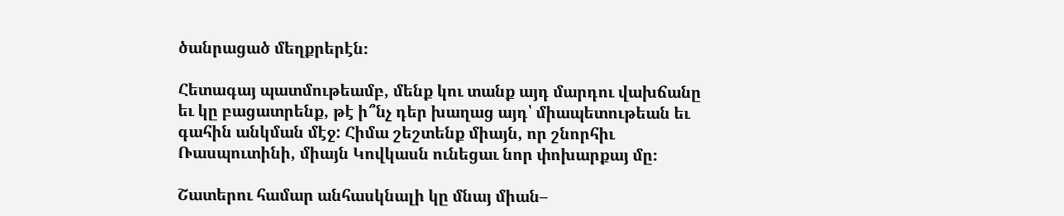ծանրացած մեղքրերէն։

Հետագայ պատմութեամբ, մենք կու տանք այդ մարդու վախճանը եւ կը բացատրենք, թէ ի՞նչ դեր խաղաց այդ՝ միապետութեան եւ գահին անկման մէջ: Հիմա շեշտենք միայն, որ շնորհիւ Ռասպուտինի, միայն Կովկասն ունեցաւ նոր փոխարքայ մը։

Շատերու համար անհասկնալի կը մնայ միան–